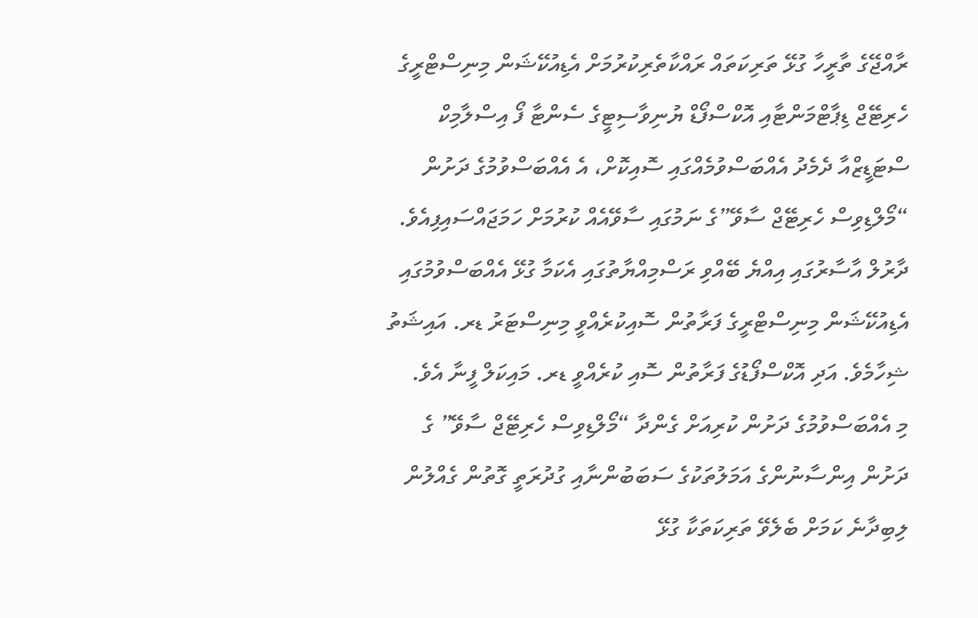ރާއްޖޭގެ ތާރީހާ ގުޅޭ ތަރިކަތައް ރައްކާތެރިކުރުމަށް އެޑިއުކޭޝަން މިނިސްޓްރީގެ ހެރިޓޭޖް ޑިޕާޓްމަންޓާއި އޮކްސްފޯޑް ޔުނިވާސިޓީގެ ސެންޓާ ފޯ އިސްލާމިކް ސްޓަޑީޒްއާ ދެމެދު އެއްބަސްވުމެއްގައި ސޮއިކޮށް، އެ އެއްބަސްވުމުގެ ދަށުން “މޯލްޑިވިސް ހެރިޓޭޖް ސާވޭ”ގެ ނަމުގައި ސާވޭއެއް ކުރުމަށް ހަމަޖައްސައިފިއެވެ.
ދާރުލް އާސާރުގައި އިއްޔެ ބޭއްވި ރަސްމިއްޔާތުގައި އެކަމާ ގުޅޭ އެއްބަސްވުމުގައި އެޑިއުކޭޝަން މިނިސްޓްރީގެ ފަރާތުން ސޮއިކުރެއްވީ މިނިސްޓަރު ޑރ. އައިޝަތު ޝިހާމެވެ. އަދި އޮކްސްފޯޑުގެ ފަރާތުން ސޮއި ކުރެއްވީ ޑރ. މައިކަލް ފީނާ އެވެ.
މި އެއްބަސްވުމުގެ ދަށުން ކުރިއަށް ގެންދާ “މޯލްޑިވިސް ހެރިޓޭޖް ސާވޭ” ގެ ދަށުން އިންސާނުންގެ އަމަލުތަކުގެ ސަބަބުންނާއި ގުދުރަތީ ގޮތުން ގެއްލުން ލިބިދާނެ ކަމަށް ބެލެވޭ ތަރިކަތަކާ ގުޅޭ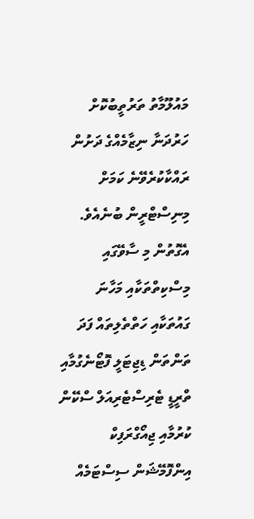މައުލޫމާތު ތަރުތީބުކޮށް ހަރުދަނާ ނިޒާމެއްގެ ދަށުން ރައްކާކުރެވޭނެ ކަމަށް މިނިސްޓްރީން ބުނެއެވެ. އެގޮތުން މި ސާވޭގައި މިސްކިތްތަކާއި މަހާނަ ގައުތަކާއި ހަތްތެލިތައް ފަދަ ތަންތަން ޑިޖިޓަލީ ފޮޓޯނެގުމާއި ތްރީޑީ ޓެރިސްޓެރިއަލް ސްކޭން ކުރުމާއި ޖިއޯގްރަފިކް އިންފޮމޭޝަން ސިސްޓަމެއް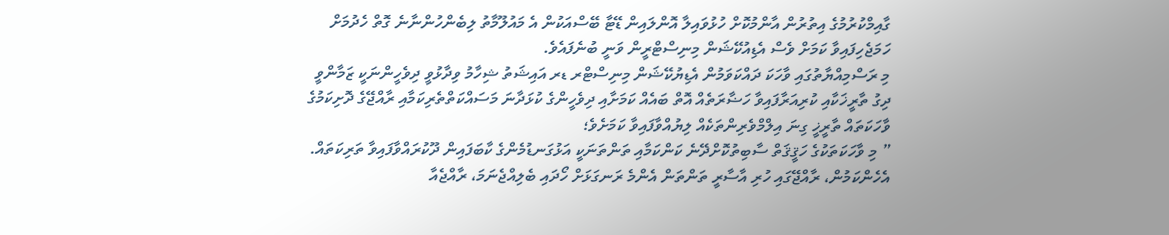ގާއިމްކުރުމުގެ އިތުރުން އާންމުކޮށް ހުޅުވައިލާ އޮންލައިން ޑޭޓާ ބޭސްއަކުން އެ މައުލޫމާތު ލިބެންހުންނާނެ ގޮތް ހެދުމަށް ހަމަޖެހިފައިވާ ކަމަށް ވެސް އެޑިއުކޭޝަން މިނިސްޓްރީން ވަނީ ބުނެފައެވެ.
މި ރަސްމިއްޔާތުގައި ވާހަކަ ދައްކަވަމުން އެޑިޔުކޭޝަން މިނިސްޓްރ ޑރ އައިޝަތު ޝިހާމު ވިދާޅުވީ ދިވެހީންނަކީ ޒަމާންވީ ދިގު ތާރީޚަކާއި ކުރިއަރާފައިވާ ހަޟާރަތެއް އޮތް ބައެއް ކަމަށާއި ދިވެހީންގެ ކުޅަދާނަ މަސައްކަތްތެރިކަމާއި ރާއްޖޭގެ ދޮށިކަމުގެ ވާހަކަތައް ތާރީޚީ ގިނަ އިލްމްވެރިންތަކެއް ލިޔުއްވާފައިވާ ކަމަށެވެ؛
” މި ވާހަކަތަކުގެ ހަޤީޤަތް ސާބިތުކޮށްދޭނެ ކަންކަމާއި ތަންތަނަކީ އަޅުގަނޑުމެންގެ ކާބަފައިން ދޫކުރައްވާފައިވާ ތަރިކަތައް. އެހެންކަމުން، ރާއްޖޭގައި ހުރި އާސާރީ ތަންތަން އެންމެ ރަނގަޅަށް ހޯދައި ބެލިއްޖެނަމަ، ރާއްޖެއާ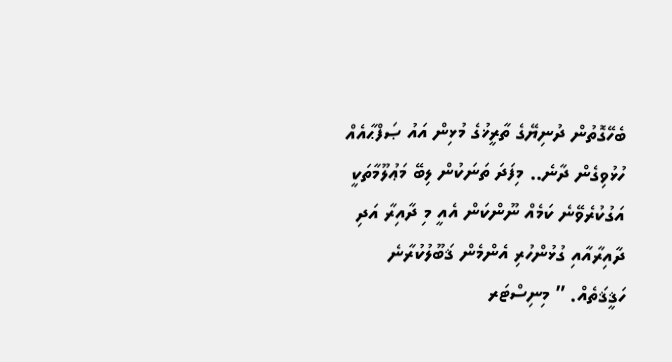ބެހޭގޮތުން ދުނިޔޭގެ ތާރީޚުގެ މުޅިން އައު ޞަފްޙާއެއް ހުޅުވިގެން ދާނެ.. މިފަދަ ތަނަކުން ލިބޭ މަޢުލޫމާތަކީ އަގުކުރެވޭނެ ކަމެއް ނޫންކަން އެއީ މި ދާއިރާ އަދި ދާއިރާއާއި ގުޅުންހުރި އެންމެން ޤަބޫލުކުރާނެ ހަޤީޤަތެއް. ” މިނިސްޓަރ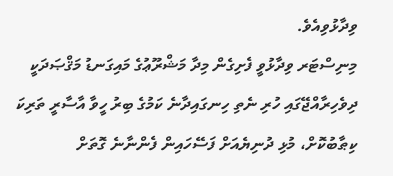ވިދާޅުވިއެވެ.
މިނިސްޓަރ ވިދާޅުވީ ފެށިގެން މިދާ މަޝްރޫޢުގެ މައިގަނޑު މަޤްޞަދަކީ ދިވެހިރާއްޖޭގައި ހުރި ނެތި ހިނގައިދާނެ ކަމުގެ ބިރު ހީވާ އާސާރީ ތަރިކަ ކިޠާބުކޮށް، މުޅި ދުނިޔެއަށް ފަސޭހައިން ފެންނާނެ ގޮތަށް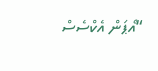“އޯޕަން އެކްސެސް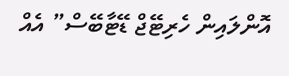އޮންލައިން ހެރިޓޭޖް ޑޭޓާބޭސް” އެއް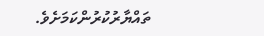ތައްޔާރުކުރުންކަމަށެވެ.